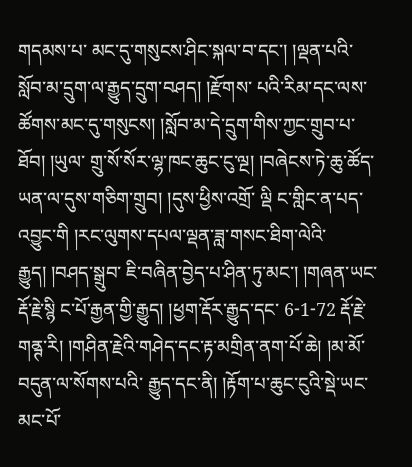གདམས་པ་ མང་དུ་གསུངས་ཤིང་སྐལ་བ་དང་། །ལྡན་པའི་སློབ་མ་དྲུག་ལ་རྒྱུད་དྲུག་བཤད། །རྫོགས་ པའི་རིམ་དང་ལས་ཚོགས་མང་དུ་གསུངས། །སློབ་མ་དེ་དྲུག་གིས་ཀྱང་གྲུབ་པ་ཐོབ། །ཡུལ་ གྲུ་སོ་སོར་ལྷ་ཁང་ཆུང་ངུ་ལྔ། །བཞེངས་ཏེ་ཆུ་ཚོད་ཡན་ལ་དུས་གཅིག་གྲུབ། །དུས་ཕྱིས་འགྲོ་ ལྡི ང་གླིང་ན་པད་འབྱུང་གི །རང་ལུགས་དཔལ་ལྡན་ཟླ་གསང་ཐིག་ལེའི་རྒྱུད། །བཤད་སྒྲུབ་ ཇི་བཞིན་བྱེད་པ་ཤིན་ཏུ་མང་། །གཞན་ཡང་རྡོ་རྗེ་སྙི ང་པོ་རྒྱན་གྱི་རྒྱུད། །ཕྱག་རྡོར་རྒྱུད་དང་ 6-1-72 རྡོ་རྗེ་གནྚ་རི། །གཤིན་རྗེའི་གཤེད་དང་རྟ་མགྲིན་ནག་པོ་ཆེ། །མ་མོ་བདུན་ལ་སོགས་པའི་ རྒྱུད་དང་ནི། །རྟོག་པ་ཆུང་ངུའི་སྡེ་ཡང་མང་པོ་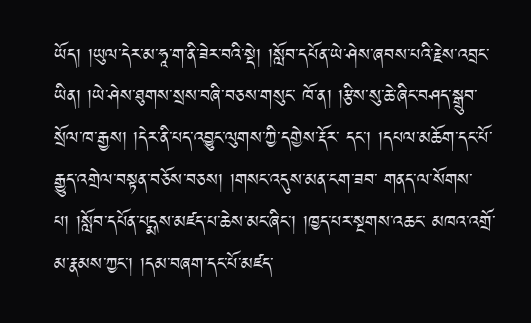ཡོད། །ཡུལ་དེར་མ་ཧཱ་ག་ནི་ཟེར་བའི་སྡེ། །སློབ་དཔོན་ཡེ་ཤེས་ཞབས་པའི་རྗེས་འབྲང་ཡིན། །ཡེ་ཤེས་ཐུགས་སྲས་བཞི་བཅས་གསུང་ ཁོ་ན། །རྩིས་སུ་ཆེ་ཞིང་བཤད་སྒྲུབ་སྲོལ་ཁ་རྒྱས། །དེར་ནི་པད་འབྱུང་ལུགས་ཀྱི་དགྱེས་རྡོར་ དང་། །དཔལ་མཆོག་དང་པོ་རྒྱུད་འགྲེལ་བསྟན་བཅོས་བཅས། །གསང་འདུས་མན་ངག་ཟབ་ གནད་ལ་སོགས་པ། །སློབ་དཔོན་པདྨས་མཛད་པ་ཆེས་མང་ཞིང་། །ཁྱད་པར་སྔགས་འཆང་ མཁའ་འགྲོ་མ་རྣམས་ཀྱང་། །དམ་བཞག་དང་པོ་མཛད་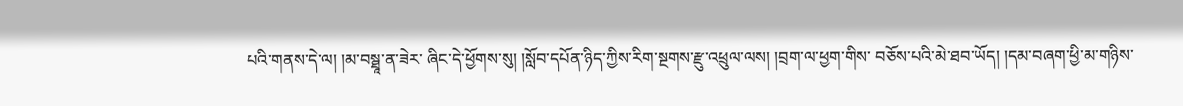པའི་གནས་དེ་ལ། །མ་བསྠཱ་ན་ཟེར་ ཞིང་དེ་ཕྱོགས་སུ། །སློབ་དཔོན་ཉིད་ཀྱིས་རིག་སྔགས་རྫུ་འཕྲུལ་ལས། །བྲག་ལ་ཕྱག་གིས་ བཅོས་པའི་མེ་ཐབ་ཡོད། །དམ་བཞག་ཕྱི་མ་གཉིས་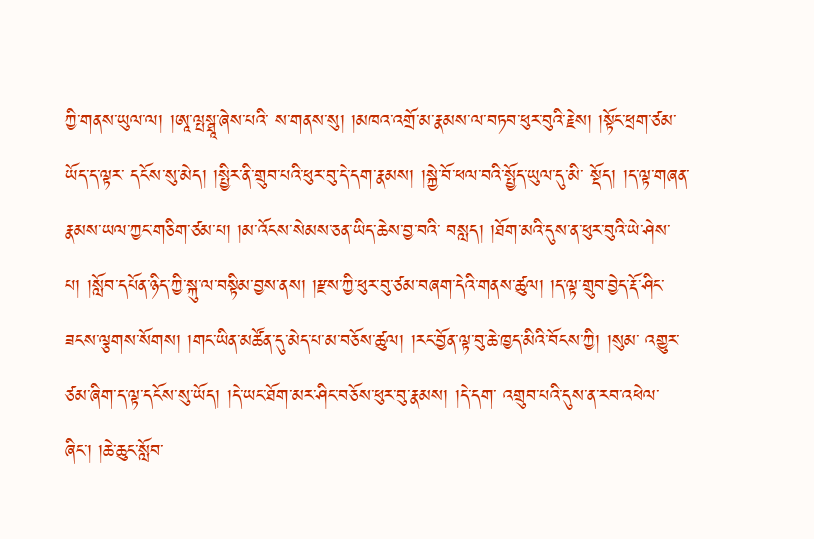ཀྱི་གནས་ཡུལ་ལ། །ཨཱ་ལྤསྠཱ་ཞེས་པའི་ ས་གནས་སུ། །མཁའ་འགྲོ་མ་རྣམས་ལ་བཏབ་ཕུར་བུའི་རྗེས། །སྟོང་ཕྲག་ཙམ་ཡོད་ད་ལྟར་ དངོས་སུ་མེད། །སྤྱིར་ནི་གྲུབ་པའི་ཕུར་བུ་དེ་དག་རྣམས། །སྐྱེ་བོ་ཕལ་བའི་སྤྱོད་ཡུལ་དུ་མི་ སྡོད། །ད་ལྟ་གཞན་རྣམས་ཡལ་ཀྱང་གཅིག་ཙམ་པ། །མ་འོངས་སེམས་ཅན་ཡིད་ཆེས་བྱ་བའི་ བསླད། །ཐོག་མའི་དུས་ན་ཕུར་བུའི་ཡེ་ཤེས་པ། །སློབ་དཔོན་ཉིད་ཀྱི་སྐུ་ལ་བསྟིམ་བྱས་ནས། །རྫས་ཀྱི་ཕུར་བུ་ཙམ་བཞག་དེའི་གནས་ཚུལ། །ད་ལྟ་གྲུབ་བྱེད་རྡོ་ཤིང་ཟངས་ལྕགས་སོགས། །གང་ཡིན་མཚོན་དུ་མེད་པ་མ་བཅོས་ཚུལ། །རང་བྱོན་ལྟ་བུ་ཆེ་ཁྱད་མིའི་བོངས་ཀྱི། །སུམ་ འགྱུར་ཙམ་ཞིག་ད་ལྟ་དངོས་སུ་ཡོད། །དེ་ཡང་ཐོག་མར་ཤིང་བཅོས་ཕུར་བུ་རྣམས། །དེ་དག་ འགྲུབ་པའི་དུས་ན་རབ་འཕེལ་ཞིང་། །ཆེ་ཆུང་སློབ་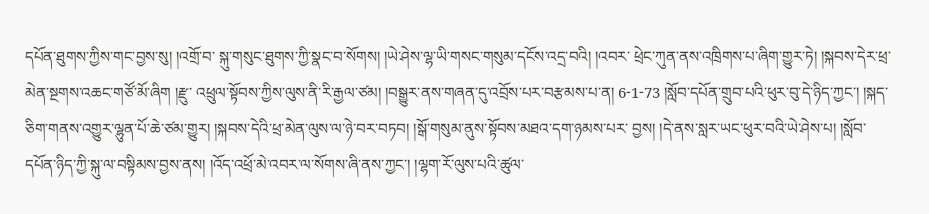དཔོན་ཐུགས་ཀྱིས་གང་བྱས་སུ། །འགྲོ་བ་ སྐུ་གསུང་ཐུགས་ཀྱི་སྣང་བ་སོགས། །ཡེ་ཤེས་ལྷ་ཡི་གསང་གསུམ་དངོས་འདྲ་བའི། །འབར་ ཕྲེང་ཀུན་ནས་འཁྲིགས་པ་ཞིག་གྱུར་ཏེ། །སྐབས་དེར་ཕྲ་མེན་སྔགས་འཆང་གཙོ་མོ་ཞིག །རྫུ་ འཕྲུལ་སྟོབས་ཀྱིས་ལུས་ནི་རི་རྒྱལ་ཙམ། །བསྒྱུར་ནས་གཞན་དུ་འབྲོས་པར་བརྩམས་པ་ན། 6-1-73 །སློབ་དཔོན་གྲུབ་པའི་ཕུར་བུ་དེ་ཉིད་ཀྱང་། །སྐད་ཅིག་གནས་འགྱུར་ལྷུན་པོ་ཆེ་ཙམ་གྱུར། །སྐབས་དེའི་ཕྲ་མེན་ལུས་ལ་ཉེ་བར་བཏབ། །སྒོ་གསུམ་ནུས་སྟོབས་མཐའ་དག་ཉམས་པར་ བྱས། །དེ་ནས་སླར་ཡང་ཕུར་བའི་ཡེ་ཤེས་པ། །སློབ་དཔོན་ཉིད་ཀྱི་སྐུ་ལ་བསྟིམས་བྱས་ནས། །འོད་འཕྲོ་མེ་འབར་ལ་སོགས་ཞི་ནས་ཀྱང་། །ལྷག་རོ་ལུས་པའི་ཚུལ་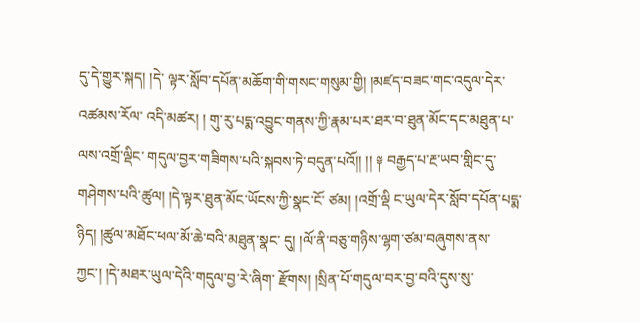དུ་དེ་གྱུར་སྐད། །དེ་ ལྟར་སློབ་དཔོན་མཆོག་གི་གསང་གསུམ་གྱི། །མཛད་བཟང་གང་འདུལ་དེར་འཚམས་རོལ་ འདི་མཚར། ། གུ་རུ་པདྨ་འབྱུང་གནས་ཀྱི་རྣམ་པར་ཐར་བ་ཐུན་མོང་དང་མཐུན་པ་ལས་འགྲོ་ལྡིང་ གདུལ་བྱར་གཟིགས་པའི་སྐབས་ཏེ་བདུན་པའོ།། །། ༈ བརྒྱད་པ་རྔ་ཡབ་གླིང་དུ་གཤེགས་པའི་ཚུལ། །དེ་ལྟར་ཐུན་མོང་ཡོངས་ཀྱི་སྣང་ངོ་ ཙམ། །འགྲོ་ལྡི ང་ཡུལ་དེར་སློབ་དཔོན་པདྨ་ཉིད། །ཚུལ་མཐོང་ཕལ་མོ་ཆེ་བའི་མཐུན་སྣང་ དུ། །ལོ་ནི་བཅུ་གཉིས་ལྷག་ཙམ་བཞུགས་ནས་ཀྱང་། །དེ་མཐར་ཡུལ་དེའི་གདུལ་བྱ་རེ་ཞིག་ རྫོགས། །སྲིན་པོ་གདུལ་བར་བྱ་བའི་དུས་སུ་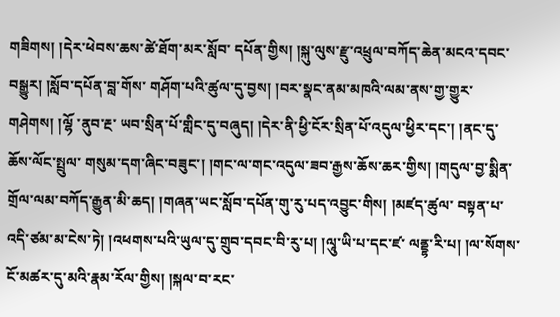གཟིགས། །དེར་ཕེབས་ཆས་ཚེ་ཐོག་མར་སློབ་ དཔོན་གྱིས། །སྐུ་ལུས་རྫུ་འཕྲུལ་བཀོད་ཆེན་མངའ་དབང་བསྒྱུར། །སློབ་དཔོན་བླ་གོས་ གཤོག་པའི་ཚུལ་དུ་བྱས། །བར་སྣང་ནམ་མཁའི་ལམ་ནས་གྱ་གྱུར་གཤེགས། །ལྷོ ་ནུབ་རྔ་ ཡབ་སྲིན་པོ་གླིང་དུ་བཞུད། །དེར་ནི་ཕྱི་ངོར་སྲིན་པོ་འདུལ་ཕྱིར་དང་། །ནང་དུ་ཆོས་ལོང་སྤྲུལ་ གསུམ་དག་ཞིང་བཟུང་། །གང་ལ་གང་འདུལ་ཟབ་རྒྱས་ཆོས་ཆར་གྱིས། །གདུལ་བྱ་སྨིན་ གྲོལ་ལམ་བཀོད་རྒྱུན་མི་ཆད། །གཞན་ཡང་སློབ་དཔོན་གུ་རུ་པད་འབྱུང་གིས། །མཛད་ཚུལ་ བསྟན་པ་འདི་ཙམ་མ་ངེས་ཏེ། །འཕགས་པའི་ཡུལ་དུ་གྲུབ་དབང་བི་རུ་པ། །ལཱུ་ཡི་པ་དང་ཛ་ ལནྡྷ་རི་པ། །ལ་སོགས་ངོ་མཚར་དུ་མའི་རྣམ་རོལ་གྱིས། །སྐལ་བ་རང་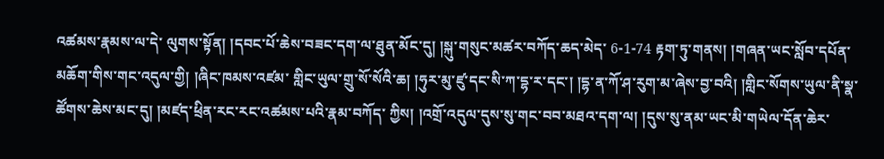འཚམས་རྣམས་ལ་དེ་ ལུགས་སྟོན། །དབང་པོ་ཆེས་བཟང་དག་ལ་ཐུན་མོང་དུ། །སྐུ་གསུང་མཚར་བཀོད་ཆད་མེད་ 6-1-74 རྟག་ཏུ་གནས། །གཞན་ཡང་སློབ་དཔོན་མཆོག་གིས་གང་འདུལ་གྱི། །ཞིང་ཁམས་འཛམ་ གླིང་ཡུལ་གྲུ་སོ་སོའི་ཆ། །ཧུར་མུ་ཛུ་དང་སི་ཀ་དྷ་ར་དང་། །དྷ་ན་ཀོ་ཤ་རུག་མ་ཞེས་བྱ་བའི། །གླིང་སོགས་ཡུལ་ནི་སྣ་ཚོགས་ཆེས་མང་དུ། །མཛད་ཕྲིན་རང་རང་འཚམས་པའི་རྣམ་བཀོད་ ཀྱིས། །འགྲོ་འདུལ་དུས་སུ་གང་བབ་མཐའ་དག་ལ། །དུས་སུ་ནམ་ཡང་མི་གཡེལ་དོན་ཆེར་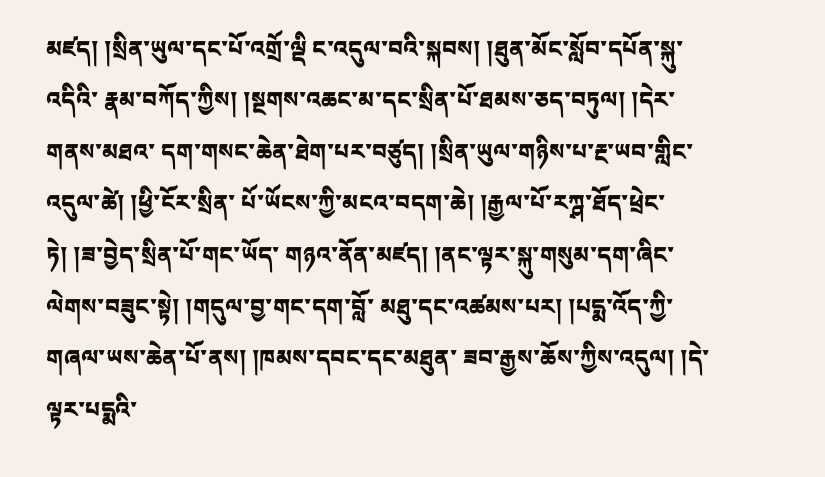མཛད། །སྲིན་ཡུལ་དང་པོ་འགྲོ་ལྡི ང་འདུལ་བའི་སྐབས། །ཐུན་མོང་སློབ་དཔོན་སྐུ་འདིའི་ རྣམ་བཀོད་ཀྱིས། །སྔགས་འཆང་མ་དང་སྲིན་པོ་ཐམས་ཅད་བཏུལ། །དེར་གནས་མཐའ་ དག་གསང་ཆེན་ཐེག་པར་བཙུད། །སྲིན་ཡུལ་གཉིས་པ་རྔ་ཡབ་གླིང་འདུལ་ཚེ། །ཕྱི་ངོར་སྲིན་ པོ་ཡོངས་ཀྱི་མངའ་བདག་ཆེ། །རྒྱལ་པོ་རཀྴ་ཐོད་ཕྲེང་ཏེ། །ཟ་བྱེད་སྲིན་པོ་གང་ཡོད་ གཉའ་ནོན་མཛད། །ནང་ལྟར་སྐུ་གསུམ་དག་ཞིང་ལེགས་བཟུང་སྟེ། །གདུལ་བྱ་གང་དག་བློ་ མཐུ་དང་འཚམས་པར། །པདྨ་འོད་ཀྱི་གཞལ་ཡས་ཆེན་པོ་ནས། །ཁམས་དབང་དང་མཐུན་ ཟབ་རྒྱས་ཆོས་ཀྱིས་འདུལ། །དེ་ལྟར་པདྨའི་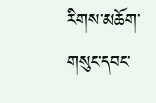རིགས་མཆོག་གསུང་དབང་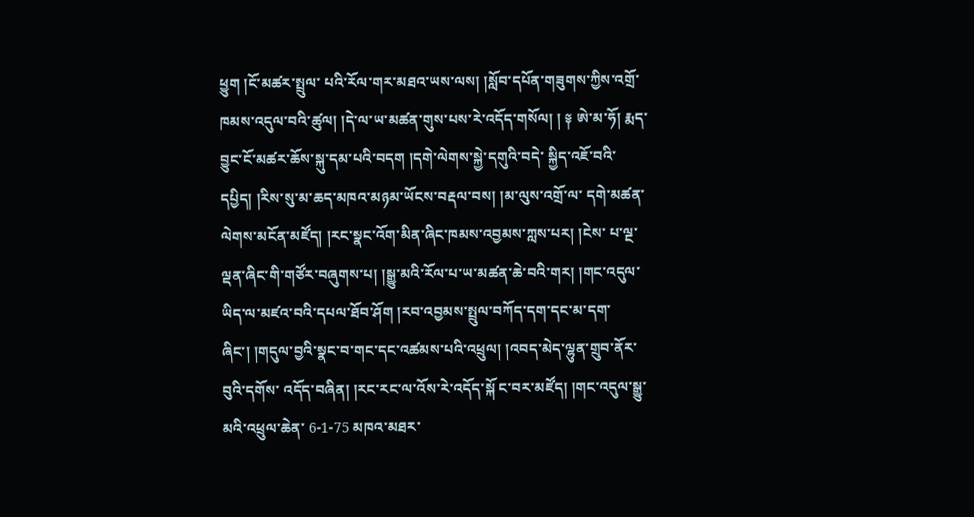ཕྱུག །ངོ་མཚར་སྤྲུལ་ པའི་རོལ་གར་མཐའ་ཡས་ལས། །སློབ་དཔོན་གཟུགས་ཀྱིས་འགྲོ་ཁམས་འདུལ་བའི་ཚུལ། །དེ་ལ་ཡ་མཚན་གུས་པས་རེ་འདོད་གསོལ། ། ༈ ཨེ་མ་ཧོ། རྨད་བྱུང་ངོ་མཚར་ཆོས་སྐུ་དམ་པའི་བདག །དགེ་ལེགས་སྐྱེ་དགུའི་བདེ་ སྐྱིད་འཇོ་བའི་དཔྱིད། །རིས་སུ་མ་ཆད་མཁའ་མཉམ་ཡོངས་བརྡལ་བས། །མ་ལུས་འགྲོ་ལ་ དགེ་མཚན་ལེགས་མངོན་མཛོད། །རང་སྣང་འོག་མིན་ཞིང་ཁམས་འབྱམས་ཀླས་པར། །ངེས་ པ་ལྔ་ལྡན་ཞིང་གི་གཙོར་བཞུགས་པ། །སྒྱུ་མའི་རོལ་པ་ཡ་མཚན་ཆེ་བའི་གར། །གང་འདུལ་ ཡིད་ལ་མཛའ་བའི་དཔལ་ཐོབ་ཤོག །རབ་འབྱམས་སྤྲུལ་བཀོད་དག་དང་མ་དག་ཞིང་། །གདུལ་བྱའི་སྣང་བ་གང་དང་འཚམས་པའི་འཕྲུལ། །འབད་མེད་ལྷུན་གྲུབ་ནོར་བུའི་དགོས་ འདོད་བཞིན། །རང་རང་ལ་འོས་རེ་འདོད་སྐོ ང་བར་མཛོད། །གང་འདུལ་སྒྱུ་མའི་འཕྲུལ་ཆེན་ 6-1-75 མཁའ་མཐར་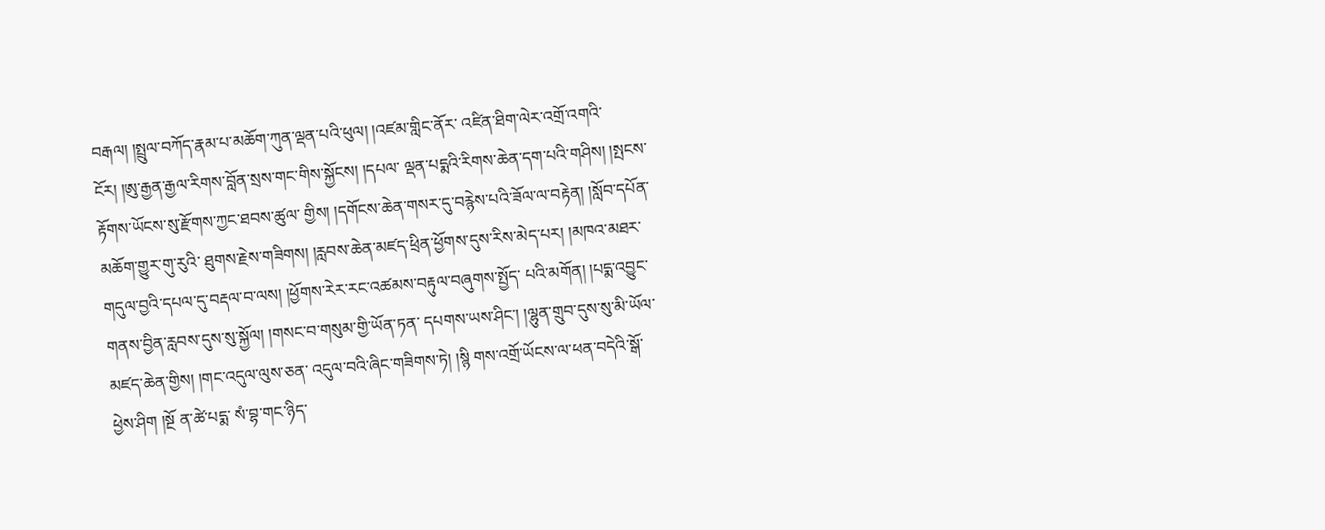བརྒལ། །སྤྲུལ་བཀོད་རྣམ་པ་མཆོག་ཀུན་ལྡན་པའི་ཕུལ། །འཛམ་གླིང་ནོར་ འཛིན་ཐིག་ལེར་འགྲོ་འགའི་ངོར། །ཨུ་རྒྱན་རྒྱལ་རིགས་བློན་སྲས་གང་གིས་སྐྱོངས། །དཔལ་ ལྡན་པདྨའི་རིགས་ཆེན་དག་པའི་གཤིས། །སྤངས་རྟོགས་ཡོངས་སུ་རྫོགས་ཀྱང་ཐབས་ཚུལ་ གྱིས། །དགོངས་ཆེན་གསར་དུ་བརྙེས་པའི་ཟོལ་ལ་བརྟེན། །སློབ་དཔོན་མཆོག་གྱུར་གུ་རུའི་ ཐུགས་རྗེས་གཟིགས། །རླབས་ཆེན་མཛད་ཕྲིན་ཕྱོགས་དུས་རིས་མེད་པར། །མཁའ་མཐར་ གདུལ་བྱའི་དཔལ་དུ་བརྡལ་བ་ལས། །ཕྱོགས་རེར་རང་འཚམས་བརྟུལ་བཞུགས་སྤྱོད་ པའི་མགོན། །པདྨ་འབྱུང་གནས་བྱིན་རླབས་དུས་སུ་སྐྱོལ། །གསང་བ་གསུམ་གྱི་ཡོན་ཏན་ དཔགས་ཡས་ཤིང་། །ལྷུན་གྲུབ་དུས་སུ་མི་ཡོལ་མཛད་ཆེན་གྱིས། །གང་འདུལ་ལུས་ཅན་ འདུལ་བའི་ཞིང་གཟིགས་ཏེ། །སྙི གས་འགྲོ་ཡོངས་ལ་ཕན་བདེའི་སྒོ་ཕྱེས་ཤིག །སྔོ ན་ཚེ་པདྨ་ སཾ་བྷ་གང་ཉིད་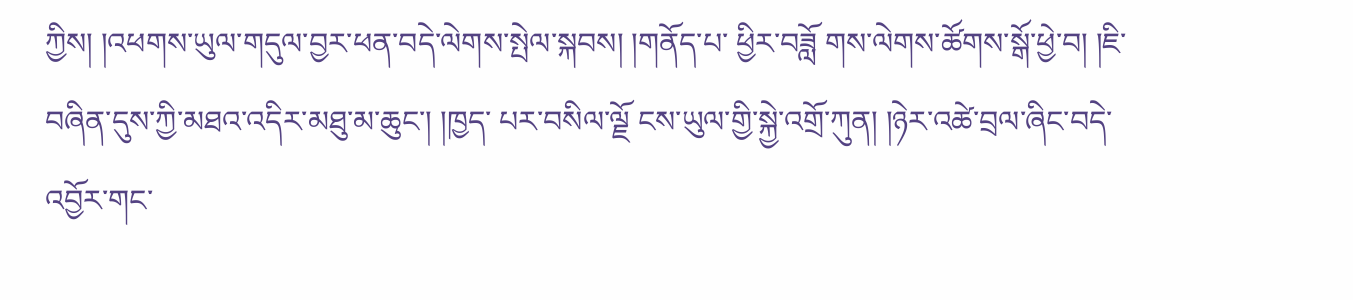ཀྱིས། །འཕགས་ཡུལ་གདུལ་བྱར་ཕན་བདེ་ལེགས་སྤེལ་སྐབས། །གནོད་པ་ ཕྱིར་བཟློ གས་ལེགས་ཚོགས་སྒོ་ཕྱེ་བ། །ཇི་བཞིན་དུས་ཀྱི་མཐའ་འདིར་མཐུ་མ་ཆུང་། །ཁྱད་ པར་བསིལ་ལྗོ ངས་ཡུལ་གྱི་སྐྱེ་འགྲོ་ཀུན། །ཉེར་འཚེ་བྲལ་ཞིང་བདེ་འབྱོར་གང་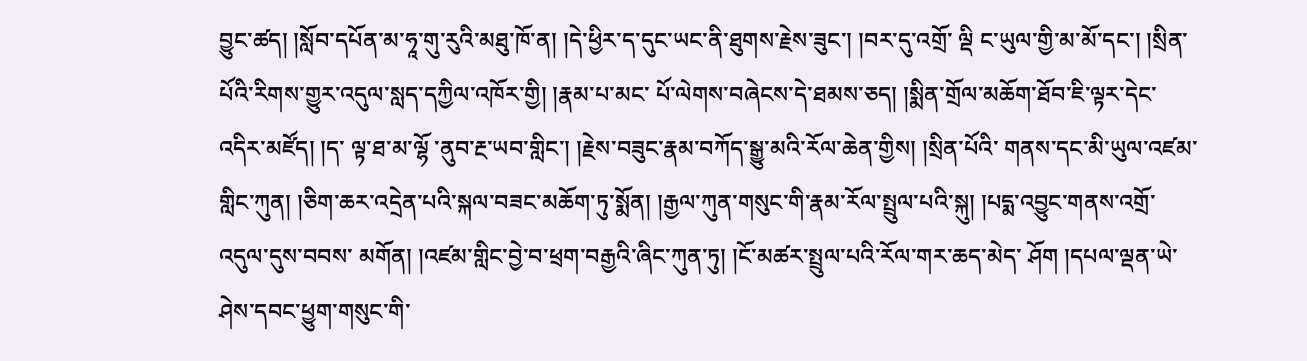བྱུང་ཚད། །སློབ་དཔོན་མ་ཧཱ་གུ་རུའི་མཐུ་ཁོ་ན། །དེ་ཕྱིར་ད་དུང་ཡང་ནི་ཐུགས་རྗེས་ཟུང་། །བར་དུ་འགྲོ་ ལྡི ང་ཡུལ་གྱི་མ་མོ་དང་། །སྲིན་པོའི་རིགས་གྱུར་འདུལ་སླད་དཀྱིལ་འཁོར་གྱི། །རྣམ་པ་མང་ པོ་ལེགས་བཞེངས་དེ་ཐམས་ཅད། །སྨིན་གྲོལ་མཆོག་ཐོབ་ཇི་ལྟར་དེང་འདིར་མཛོད། །ད་ ལྟ་ཐ་མ་ལྷོ ་ནུབ་རྔ་ཡབ་གླིང་། །རྗེས་བཟུང་རྣམ་བཀོད་སྒྱུ་མའི་རོལ་ཆེན་གྱིས། །སྲིན་པོའི་ གནས་དང་མི་ཡུལ་འཛམ་གླིང་ཀུན། །ཅིག་ཆར་འདྲེན་པའི་སྐལ་བཟང་མཆོག་ཏུ་སྨོན། །རྒྱལ་ཀུན་གསུང་གི་རྣམ་རོལ་སྤྲུལ་པའི་སྐུ། །པདྨ་འབྱུང་གནས་འགྲོ་འདུལ་དུས་བབས་ མགོན། །འཛམ་གླིང་བྱེ་བ་ཕྲག་བརྒྱའི་ཞིང་ཀུན་ཏུ། །ངོ་མཚར་སྤྲུལ་པའི་རོལ་གར་ཆད་མེད་ ཤོག །དཔལ་ལྡན་ཡེ་ཤེས་དབང་ཕྱུག་གསུང་གི་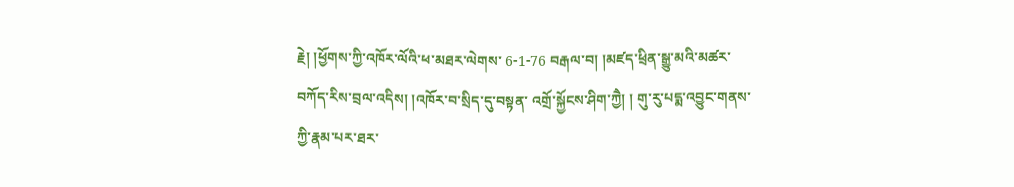རྗེ། །ཕྱོགས་ཀྱི་འཁོར་ལོའི་ཕ་མཐར་ལེགས་ 6-1-76 བརྒལ་བ། །མཛད་ཕྲིན་སྒྱུ་མའི་མཚར་བཀོད་རིས་བྲལ་འདིས། །འཁོར་བ་སྲིད་དུ་བསྟན་ འགྲོ་སྐྱོངས་ཤིག་ཀྱཻ། ། གུ་རུ་པདྨ་འབྱུང་གནས་ཀྱི་རྣམ་པར་ཐར་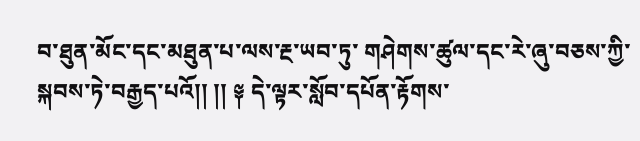བ་ཐུན་མོང་དང་མཐུན་པ་ལས་རྔ་ཡབ་ཏུ་ གཤེགས་ཚུལ་དང་རེ་ཞུ་བཅས་ཀྱི་སྐབས་ཏེ་བརྒྱད་པའོ།། །། ༈ དེ་ལྟར་སློབ་དཔོན་རྟོགས་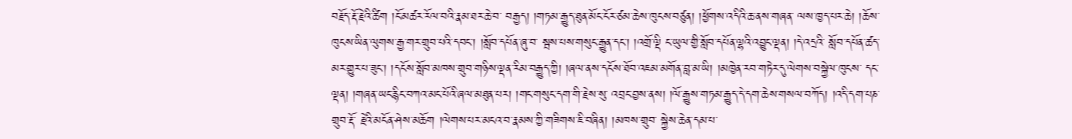བརྗོད་རྡོ་རྗེའི་ཚིག །ངོ་མཚར་རོལ་བའི་རྣམ་ཐར་ཆེ་བ་ བརྒྱད། །གཏམ་རྒྱུད་ཐུན་མོང་ངོར་ཙམ་ཆེས་ཁུངས་བཙུན། །ཕྱོགས་འདིའི་ཆ་ནས་གཞན་ ལས་ཁྱད་པར་ཆེ། །ཆོས་ཁུངས་ཡིན་ལུགས་རྒྱ་གར་གྲུབ་པའི་དབང་། །སློབ་དཔོན་ཞུ་བ་ སྦས་པས་གསུང་རྒྱུན་དང་། །འགྲོ་ལྡི ང་ཡུལ་གྱི་སློབ་དཔོན་ལྷའི་འབྱུང་ལྡན། །དེ་འདྲའི་ སློབ་དཔོན་ཚད་མར་གྱུར་པ་ཟུང་། །དངོས་སློབ་མཁས་གྲུབ་གཉིས་ལྡན་རིམ་བརྒྱུད་ཀྱི། །ཞལ་ནས་དངོས་ཐོབ་འཇམ་མགོན་བླ་མ་ཡི། །མཁྱེན་རབ་གཏེར་དུ་ལེགས་བསྐྱེལ་ཁུངས་ དང་ལྡན། །གཞན་ཡང་རྙིང་བཀའ་མང་པོའི་ཞལ་མཐུན་པར། །གང་གསུང་དག་གི་རྗེས་སུ་ འབྲང་བྱས་ནས། །ལོ་རྒྱུས་གཏམ་རྒྱུད་དེ་དག་ཆེས་གསལ་བཀོད། །འདི་དག་པཎ་གྲུབ་རྡོ་ རྗེའི་མངོན་ཤེས་མཆོག །ལེགས་པར་མངའ་བ་རྣམས་ཀྱི་གཟིགས་ཇི་བཞིན། །མཁས་གྲུབ་ སྐྱེས་ཆེན་དམ་པ་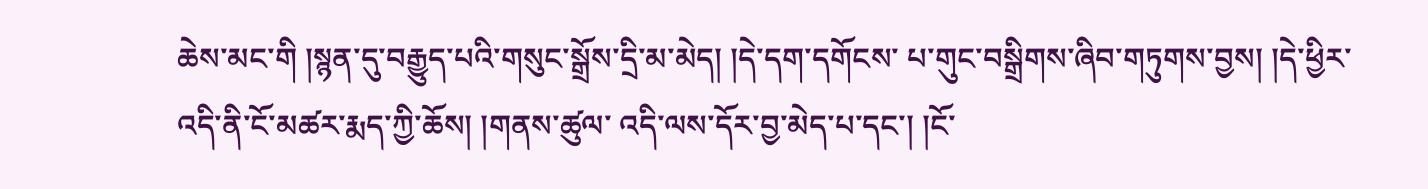ཆེས་མང་གི །སྙན་དུ་བརྒྱུད་པའི་གསུང་སྒྲོས་དྲི་མ་མེད། །དེ་དག་དགོངས་ པ་གུང་བསྒྲིགས་ཞིབ་གཏུགས་བྱས། །དེ་ཕྱིར་འདི་ནི་ངོ་མཚར་རྨད་ཀྱི་ཆོས། །གནས་ཚུལ་ འདི་ལས་དོར་བྱ་མེད་པ་དང་། །ངོ་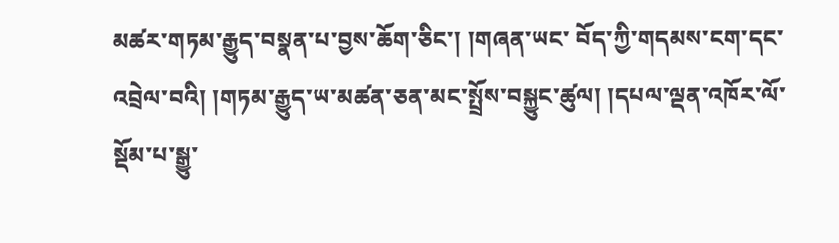མཚར་གཏམ་རྒྱུད་བསྣན་པ་བྱས་ཆོག་ཅིང་། །གཞན་ཡང་ བོད་ཀྱི་གདམས་ངག་དང་འབྲེལ་བའི། །གཏམ་རྒྱུད་ཡ་མཚན་ཅན་མང་སྤྲོས་བསྐྱུང་ཚུལ། །དཔལ་ལྡན་འཁོར་ལོ་སྡོམ་པ་སྒྱུ་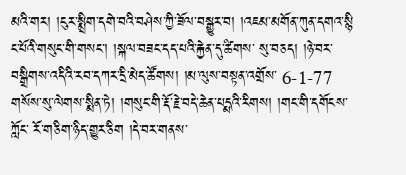མའི་གར། །ངུར་སྨྲིག་དགེ་བའི་བཤེས་ཀྱི་ཟོལ་བསྒྱུར་བ། །འཇམ་མགོན་ཀུན་དགའ་སྙི ང་པོའི་གསུང་གི་གསང་། །སྐལ་བཟང་དད་པའི་རྐྱེན་དུ་ཚིགས་ སུ་བཅད། །ཉེ་བར་བསྒྲིགས་འདིའི་རབ་དཀར་དྲི་མེད་ཚོགས། །མ་ལུས་བསྟན་འགྲོས་ 6-1-77 གསོས་སུ་ལེགས་སྨིན་ཏེ། །གསུང་གི་རྡོ་རྗེ་བདེ་ཆེན་པདྨའི་རིགས། །གང་གི་དགོངས་ཀློང་ རོ་གཅིག་ཉིད་གྱུར་ཅིག །དེ་བར་གནས་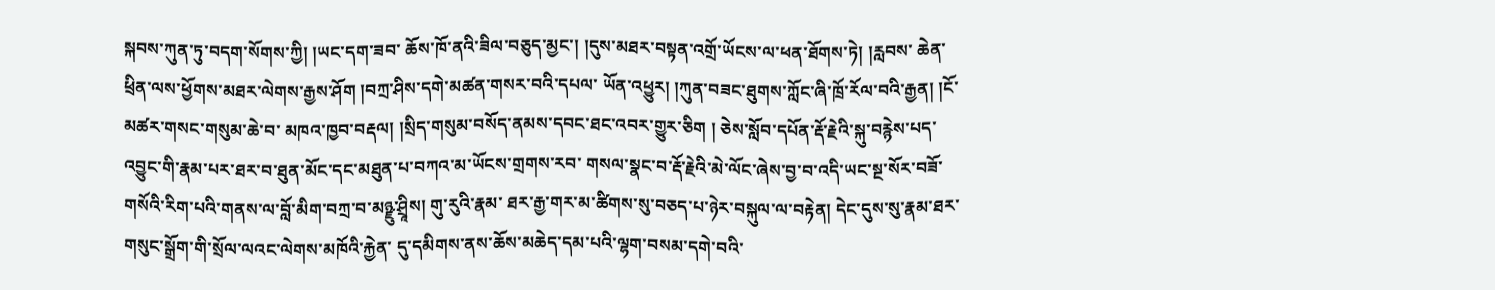སྐབས་ཀུན་ཏུ་བདག་སོགས་ཀྱི། །ཡང་དག་ཟབ་ ཆོས་ཁོ་ནའི་ཟིལ་བཅུད་མྱང་། །དུས་མཐར་བསྟན་འགྲོ་ཡོངས་ལ་ཕན་ཐོགས་ཏེ། །རླབས་ ཆེན་ཕྲིན་ལས་ཕྱོགས་མཐར་ལེགས་རྒྱས་ཤོག །བཀྲ་ཤིས་དགེ་མཚན་གསར་བའི་དཔལ་ ཡོན་འཕྱུར། །ཀུན་བཟང་ཐུགས་ཀློང་ཞི་ཁྲོ་རོལ་བའི་རྒྱན། །ངོ་མཚར་གསང་གསུམ་ཆེ་བ་ མཁའ་ཁྱབ་བརྡལ། །སྲིད་གསུམ་བསོད་ནམས་དབང་ཐང་འབར་གྱུར་ཅིག ། ཅེས་སློབ་དཔོན་རྡོ་རྗེའི་སྐུ་བརྙེས་པད་འབྱུང་གི་རྣམ་པར་ཐར་བ་ཐུན་མོང་དང་མཐུན་པ་བཀའ་མ་ཡོངས་གྲགས་རབ་ གསལ་སྣང་བ་རྡོ་རྗེའི་མེ་ལོང་ཞེས་བྱ་བ་འདི་ཡང་སྔ་སོར་བཟོ་གསོའི་རིག་པའི་གནས་ལ་བློ་མིག་བཀྲ་བ་མཉྫུ་ཤྲཱིས། གུ་རུའི་རྣམ་ ཐར་རྒྱ་གར་མ་ཚིགས་སུ་བཅད་པ་ཉེར་བསྐུལ་ལ་བརྟེན། དེང་དུས་སུ་རྣམ་ཐར་གསུང་སྒྲོག་གི་སྲོལ་ལའང་ལེགས་མཁོའི་རྐྱེན་ དུ་དམིགས་ནས་ཆོས་མཆེད་དམ་པའི་ལྷག་བསམ་དགེ་བའི་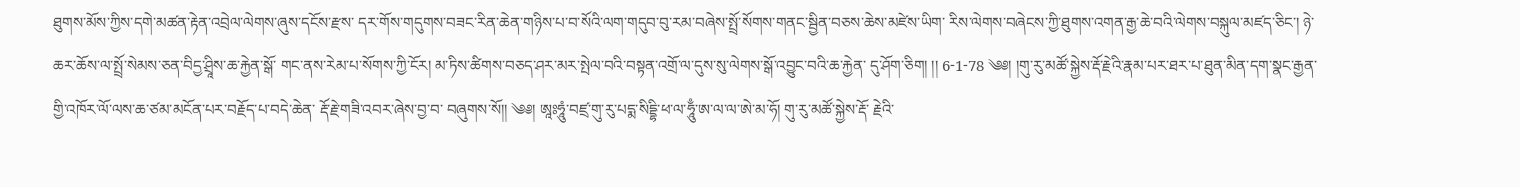ཐུགས་མོས་ཀྱིས་དགེ་མཚན་རྟེན་འབྲེལ་ལེགས་ཞུས་དངོས་རྫས་ དར་གོས་གདུགས་བཟང་རིན་ཆེན་གཉིས་པ་བ་སོའི་ལག་གདུབ་བུ་རམ་བཞེས་སྤྲོ་སོགས་གནང་སྦྱིན་བཅས་ཆེས་མཛེས་ཡིག་ རིས་ལེགས་བཞེངས་ཀྱི་ཐུགས་འགན་རྒྱ་ཆེ་བའི་ལེགས་བསྐུལ་མཛད་ཅིང་། ཉེ་ཆར་ཆོས་ལ་སྤྲོ་སེམས་ཅན་བིདྱ་ཤྲཱིས་ཆ་རྐྱེན་སྒོ་ གང་ནས་རེམ་པ་སོགས་ཀྱི་ངོར། མ་ཏིས་ཚིགས་བཅད་ཤར་མར་སྤེལ་བའི་བསྟན་འགྲོ་ལ་དུས་སུ་ལེགས་སྒོ་འབྱུང་བའི་ཆ་རྐྱེན་ དུ་ཤོག་ཅིག། །། 6-1-78 ༄༅། །གུ་རུ་མཚོ་སྐྱེས་རྡོ་རྗེའི་རྣམ་པར་ཐར་པ་ཐུན་མིན་དག་སྣང་རྒྱན་ གྱི་འཁོར་ལོ་ལས་ཆ་ཙམ་མངོན་པར་བརྗོད་པ་བདེ་ཆེན་ རྡོ་རྗེ་གཟི་འབར་ཞེས་བྱ་བ་ བཞུགས་སོ།། ༄༅། ཨཱཿཧཱུཾ་བཛྲ་གུ་རུ་པདྨ་སིདྡྷི་ཕ་ལ་ཧཱུྃ་ཨ་ལ་ལ་ཨེ་མ་ཧོ། གུ་རུ་མཚོ་སྐྱེས་རྡོ་ རྗེའི་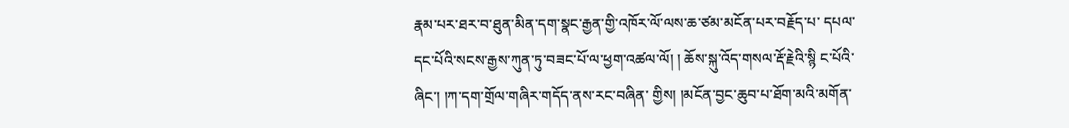རྣམ་པར་ཐར་བ་ཐུན་མིན་དག་སྣང་རྒྱན་གྱི་འཁོར་ལོ་ལས་ཆ་ཙམ་མངོན་པར་བརྗོད་པ་ དཔལ་དང་པོའི་སངས་རྒྱས་ཀུན་ཏུ་བཟང་པོ་ལ་ཕྱག་འཚལ་ལོ། ། ཆོས་སྐུ་འོད་གསལ་རྡོ་རྗེའི་སྙི ང་པོའི་ཞིང་། །ཀ་དག་གྲོལ་གཞིར་གདོད་ནས་རང་བཞིན་ གྱིས། །མངོན་བྱང་ཆུབ་པ་ཐོག་མའི་མགོན་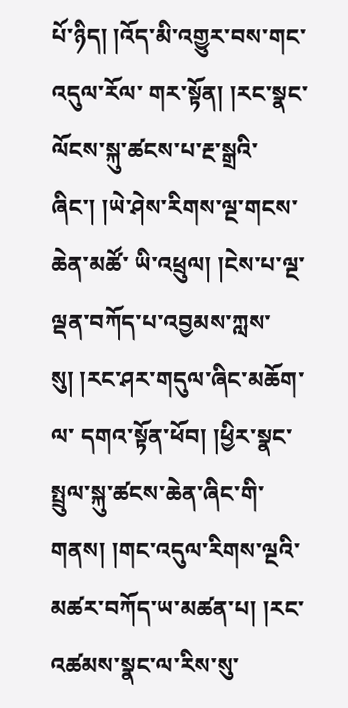པོ་ཉིད། །འོད་མི་འགྱུར་བས་གང་འདུལ་རོལ་ གར་སྟོན། །རང་སྣང་ལོངས་སྐུ་ཚངས་པ་རྔ་སྒྲའི་ཞིང་། །ཡེ་ཤེས་རིགས་ལྔ་གངས་ཆེན་མཚོ་ ཡི་འཕྲུལ། །ངེས་པ་ལྔ་ལྡན་བཀོད་པ་འབྱམས་ཀླས་སུ། །རང་ཤར་གདུལ་ཞིང་མཆོག་ལ་ དགའ་སྟོན་ཕོབ། །ཕྱིར་སྣང་སྤྲུལ་སྐུ་ཚངས་ཆེན་ཞིང་གི་གནས། །གང་འདུལ་རིགས་ལྔའི་ མཚར་བཀོད་ཡ་མཚན་པ། །རང་འཚམས་སྣང་ལ་རིས་སུ་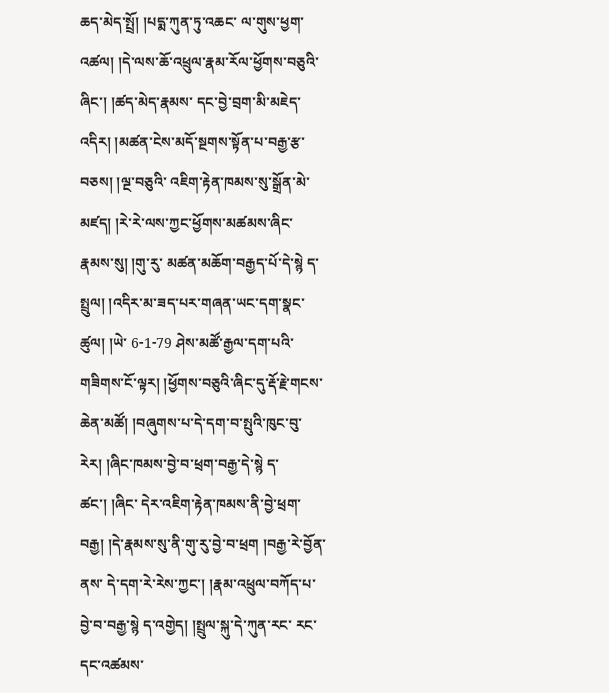ཆད་མེད་སྤྲོ། །པདྨ་ཀུན་ཏུ་འཆང་ ལ་གུས་ཕྱག་འཚལ། །དེ་ལས་ཆོ་འཕྲུལ་རྣམ་རོལ་ཕྱོགས་བཅུའི་ཞིང་། །ཚད་མེད་རྣམས་ དང་བྱེ་བྲག་མི་མཇེད་འདིར། །མཚན་ངེས་མདོ་སྔགས་སྟོན་པ་བརྒྱ་རྩ་བཅས། །ལྔ་བཅུའི་ འཇིག་རྟེན་ཁམས་སུ་སྒྲོན་མེ་མཛད། །རེ་རེ་ལས་ཀྱང་ཕྱོགས་མཚམས་ཞིང་རྣམས་སུ། །གུ་རུ་ མཚན་མཆོག་བརྒྱད་པོ་དེ་སྙེ ད་སྤྲུལ། །འདིར་མ་ཟད་པར་གཞན་ཡང་དག་སྣང་ཚུལ། །ཡེ་ 6-1-79 ཤེས་མཚོ་རྒྱལ་དག་པའི་གཟིགས་ངོ་ལྟར། །ཕྱོགས་བཅུའི་ཞིང་དུ་རྡོ་རྗེ་གངས་ཆེན་མཚོ། །བཞུགས་པ་དེ་དག་བ་སྤུའི་ཁུང་བུ་རེར། །ཞིང་ཁམས་བྱེ་བ་ཕྲག་བརྒྱ་དེ་སྙེ ད་ཚང་། །ཞིང་ དེར་འཇིག་རྟེན་ཁམས་ནི་བྱེ་ཕྲག་བརྒྱ། །དེ་རྣམས་སུ་ནི་གུ་རུ་བྱེ་བ་ཕྲག །བརྒྱ་རེ་བྱོན་ནས་ དེ་དག་རེ་རེས་ཀྱང་། །རྣམ་འཕྲུལ་བཀོད་པ་བྱེ་བ་བརྒྱ་སྙེ ད་འགྱེད། །སྤྲུལ་སྐུ་དེ་ཀུན་རང་ རང་དང་འཚམས་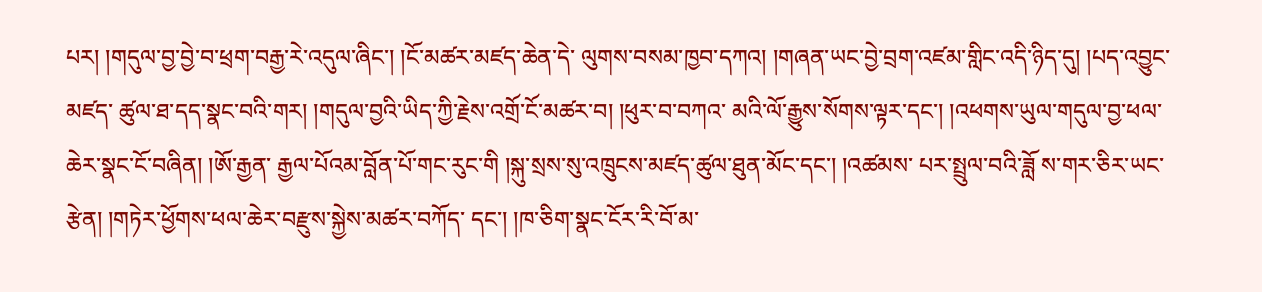པར། །གདུལ་བྱ་བྱེ་བ་ཕྲག་བརྒྱ་རེ་འདུལ་ཞིང་། །ངོ་མཚར་མཛད་ཆེན་དེ་ ལུགས་བསམ་ཁྱབ་དཀའ། །གཞན་ཡང་བྱེ་བྲག་འཛམ་གླིང་འདི་ཉིད་དུ། །པད་འབྱུང་མཛད་ ཚུལ་ཐ་དད་སྣང་བའི་གར། །གདུལ་བྱའི་ཡིད་ཀྱི་རྗེས་འགྲོ་ངོ་མཚར་བ། །ཕུར་བ་བཀའ་ མའི་ལོ་རྒྱུས་སོགས་ལྟར་དང་། །འཕགས་ཡུལ་གདུལ་བྱ་ཕལ་ཆེར་སྣང་ངོ་བཞིན། །ཨོ་རྒྱན་ རྒྱལ་པོའམ་བློན་པོ་གང་རུང་གི །སྐུ་སྲས་སུ་འཁྲུངས་མཛད་ཚུལ་ཐུན་མོང་དང་། །འཚམས་ པར་སྤྲུལ་བའི་ཟློ ས་གར་ཅིར་ཡང་རྩེན། །གཏེར་ཕྱོགས་ཕལ་ཆེར་བརྫུས་སྐྱེས་མཚར་བཀོད་ དང་། །ཁ་ཅིག་སྣང་ངོར་རི་བོ་མ་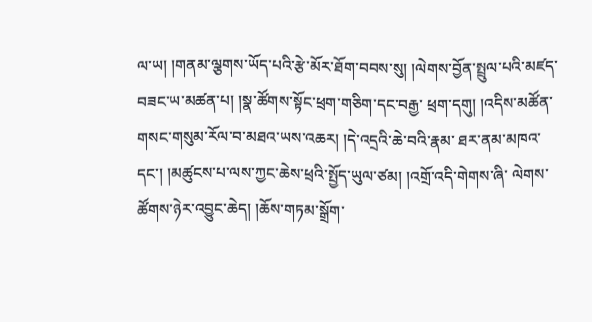ལ་ཡ། །གནམ་ལྕགས་ཡོད་པའི་རྩེ་མོར་ཐོག་བབས་སུ། །ལེགས་བྱོན་སྤྲུལ་པའི་མཛད་བཟང་ཡ་མཚན་པ། །སྣ་ཚོགས་སྟོང་ཕྲག་གཅིག་དང་བརྒྱ་ ཕྲག་དགུ། །འདིས་མཚོན་གསང་གསུམ་རོལ་བ་མཐའ་ཡས་འཆར། །དེ་འདྲའི་ཆེ་བའི་རྣམ་ ཐར་ནམ་མཁའ་དང་། །མཚུངས་པ་ལས་ཀྱང་ཆེས་ཕྲའི་སྤྱོད་ཡུལ་ཙམ། །འགྲོ་འདི་གེགས་ཞི་ ལེགས་ཚོགས་ཉེར་འབྱུང་ཆེད། །ཆོས་གཏམ་སྒྲོག་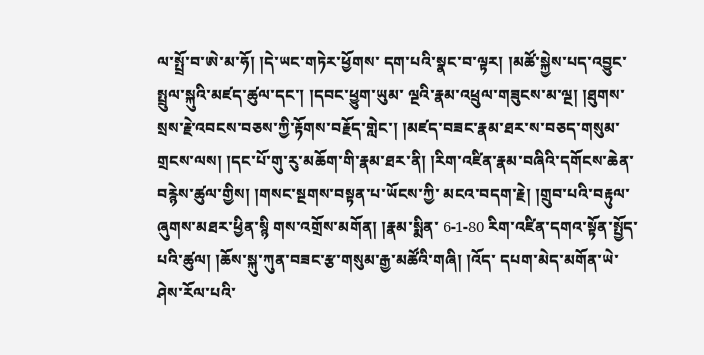ལ་སྤྲོ་བ་ཨེ་མ་ཧོ། །དེ་ཡང་གཏེར་ཕྱོགས་ དག་པའི་སྣང་བ་ལྟར། །མཚོ་སྐྱེས་པད་འབྱུང་སྤྲུལ་སྐུའི་མཛད་ཚུལ་དང་། །དབང་ཕྱུག་ཡུམ་ ལྔའི་རྣམ་འཕྲུལ་གཟུངས་མ་ལྔ། །ཐུགས་སྲས་རྗེ་འབངས་བཅས་ཀྱི་རྟོགས་བརྗོད་གླེང་། །མཛད་བཟང་རྣམ་ཐར་ས་བཅད་གསུམ་གྲངས་ལས། །དང་པོ་གུ་རུ་མཆོག་གི་རྣམ་ཐར་ནི། །རིག་འཛིན་རྣམ་བཞིའི་དགོངས་ཆེན་བརྙེས་ཚུལ་གྱིས། །གསང་སྔགས་བསྟན་པ་ཡོངས་ཀྱི་ མངའ་བདག་རྗེ། །གྲུབ་པའི་བརྟུལ་ཞུགས་མཐར་ཕྱིན་སྙི གས་འགྲོས་མགོན། །རྣམ་སྨིན་ 6-1-80 རིག་འཛིན་དགའ་སྟོན་སྤྱོད་པའི་ཚུལ། །ཆོས་སྐུ་ཀུན་བཟང་རྩ་གསུམ་རྒྱ་མཚོའི་གཞི། །འོད་ དཔག་མེད་མགོན་ཡེ་ཤེས་རོལ་པའི་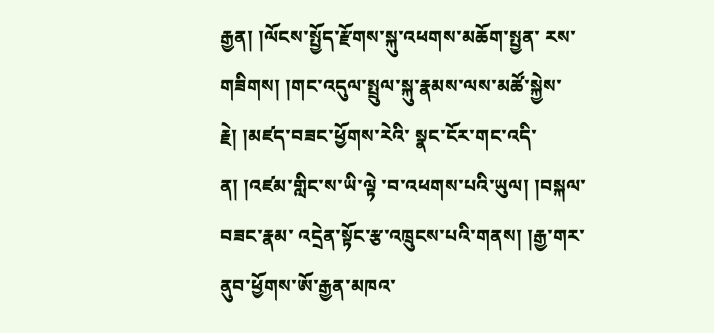རྒྱན། །ལོངས་སྤྱོད་རྫོགས་སྐུ་འཕགས་མཆོག་སྤྱན་ རས་གཟིགས། །གང་འདུལ་སྤྲུལ་སྐུ་རྣམས་ལས་མཚོ་སྐྱེས་རྗེ། །མཛད་བཟང་ཕྱོགས་རེའི་ སྣང་ངོར་གང་འདི་ན། །འཛམ་གླིང་ས་ཡི་ལྟེ ་བ་འཕགས་པའི་ཡུལ། །བསྐལ་བཟང་རྣམ་ འདྲེན་སྟོང་རྩ་འཁྲུངས་པའི་གནས། །རྒྱ་གར་ནུབ་ཕྱོགས་ཨོ་རྒྱན་མཁའ་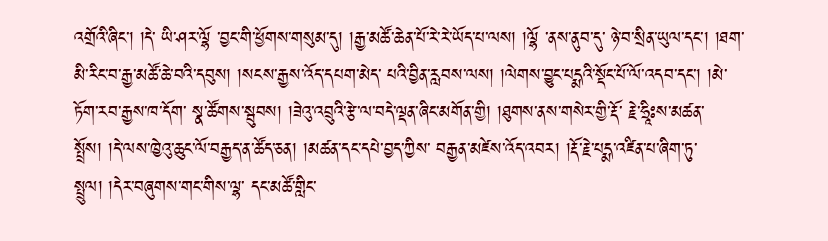འགྲོའི་ཞིང་། །དེ་ ཡི་ཤར་ལྷོ ་བྱང་གི་ཕྱོགས་གསུམ་དུ། །རྒྱ་མཚོ་ཆེན་པོ་རེ་རེ་ཡོད་པ་ལས། །ལྷོ ་ནས་ནུབ་དུ་ ཉེ་བ་སྲིན་ཡུལ་དང་། །ཐག་མི་རིང་བ་རྒྱ་མཚོ་ཆེ་བའི་དབུས། །སངས་རྒྱས་འོད་དཔག་མེད་ པའི་བྱིན་རླབས་ལས། །ལེགས་བྱུང་པདྨའི་སྡོང་པོ་ལོ་འདབ་དང་། །མེ་ཏོག་རབ་རྒྱས་ཁ་དོག་ སྣ་ཚོགས་སྦུབས། །ཟེའུ་འབྲུའི་རྩེ་ལ་བདེ་ལྡན་ཞིང་མགོན་གྱི། །ཐུགས་ནས་གསེར་གྱི་རྡོ་ རྗེ་ཧྲཱིཿས་མཚན་སྤྲོས། །དེ་ལས་ཁྱེའུ་ཆུང་ལོ་བརྒྱད་ན་ཚོད་ཅན། །མཚན་དང་དཔེ་བྱད་ཀྱིས་ བརྒྱན་མཛེས་འོད་འབར། །རྡོ་རྗེ་པདྨ་འཛིན་པ་ཞིག་ཏུ་སྤྲུལ། །དེར་བཞུགས་གང་གིས་ལྷ་ དང་མཚོ་གླིང་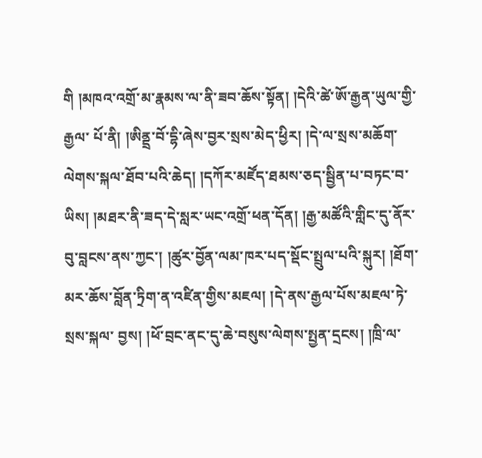གི །མཁའ་འགྲོ་མ་རྣམས་ལ་ནི་ཟབ་ཆོས་སྟོན། །དེའི་ཚེ་ཨོ་རྒྱན་ཡུལ་གྱི་རྒྱལ་ པོ་ནི། །ཨིནྡྲ་བོ་དྷི་ཞེས་བྱར་སྲས་མེད་ཕྱིར། །དེ་ལ་སྲས་མཆོག་ལེགས་སྐལ་ཐོབ་པའི་ཆེད། །དཀོར་མཛོད་ཐམས་ཅད་སྦྱིན་པ་བཏང་བ་ཡིས། །མཐར་ནི་ཟད་དེ་སླར་ཡང་འགྲོ་ཕན་དོན། །རྒྱ་མཚོའི་གླིང་དུ་ནོར་བུ་བླངས་ནས་ཀྱང་། །ཚུར་བྱོན་ལམ་ཁར་པད་སྡོང་སྤྲུལ་པའི་སྐུར། །ཐོག་མར་ཆོས་བློན་ཏྲིག་ན་འཛིན་གྱིས་མཇལ། །དེ་ནས་རྒྱལ་པོས་མཇལ་ཏེ་སྲས་སྐལ་ བྱས། །ཕོ་བྲང་ནང་དུ་ཆེ་བསུས་ལེགས་སྤྱན་དྲངས། །ཁྲི་ལ་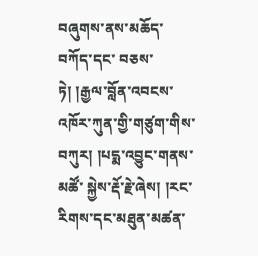བཞུགས་ནས་མཆོད་བཀོད་དང་ བཅས་ཏེ། །རྒྱལ་བློན་འབངས་འཁོར་ཀུན་གྱི་གཙུག་གིས་བཀུར། །པདྨ་འབྱུང་གནས་མཚོ་ སྐྱེས་རྡོ་རྗེ་ཞེས། །རང་རིགས་དང་མཐུན་མཚན་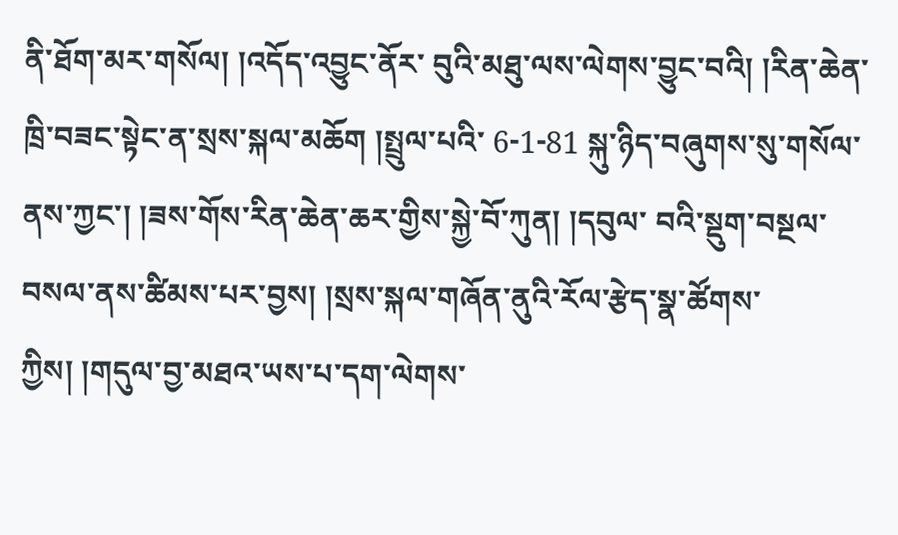ནི་ཐོག་མར་གསོལ། །འདོད་འབྱུང་ནོར་ བུའི་མཐུ་ལས་ལེགས་བྱུང་བའི། །རིན་ཆེན་ཁྲི་བཟང་སྟེང་ན་སྲས་སྐལ་མཆོག །སྤྲུལ་པའི་ 6-1-81 སྐུ་ཉིད་བཞུགས་སུ་གསོལ་ནས་ཀྱང་། །ཟས་གོས་རིན་ཆེན་ཆར་གྱིས་སྐྱེ་བོ་ཀུན། །དབུལ་ བའི་སྡུག་བསྔལ་བསལ་ནས་ཚིམས་པར་བྱས། །སྲས་སྐལ་གཞོན་ནུའི་རོལ་རྩེད་སྣ་ཚོགས་ ཀྱིས། །གདུལ་བྱ་མཐའ་ཡས་པ་དག་ལེགས་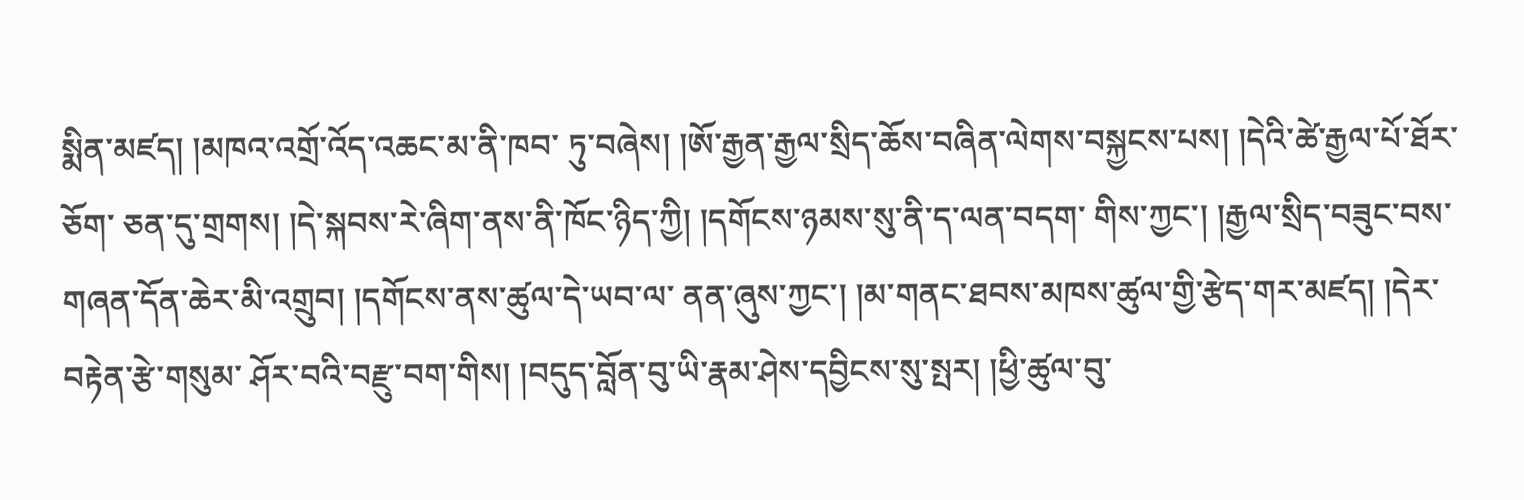སྨིན་མཛད། །མཁའ་འགྲོ་འོད་འཆང་མ་ནི་ཁབ་ ཏུ་བཞེས། །ཨོ་རྒྱན་རྒྱལ་སྲིད་ཆོས་བཞིན་ལེགས་བསྐྱངས་པས། །དེའི་ཚེ་རྒྱལ་པོ་ཐོར་ཅོག་ ཅན་དུ་གྲགས། །དེ་སྐབས་རེ་ཞིག་ནས་ནི་ཁོང་ཉིད་ཀྱི། །དགོངས་ཉམས་སུ་ནི་ད་ལན་བདག་ གིས་ཀྱང་། །རྒྱལ་སྲིད་བཟུང་བས་གཞན་དོན་ཆེར་མི་འགྲུབ། །དགོངས་ནས་ཚུལ་དེ་ཡབ་ལ་ ནན་ཞུས་ཀྱང་། །མ་གནང་ཐབས་མཁས་ཚུལ་གྱི་རྩེད་གར་མཛད། །དེར་བརྟེན་རྩེ་གསུམ་ ཤོར་བའི་བརྫུ་བག་གིས། །བདུད་བློན་བུ་ཡི་རྣམ་ཤེས་དབྱིངས་སུ་སྤར། །ཕྱི་ཚུལ་བུ་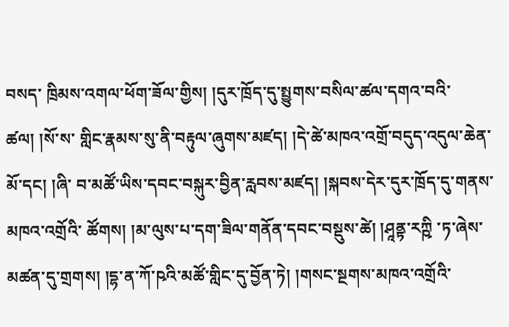བསད་ ཁྲིམས་འགལ་ཕོག་ཟོལ་གྱིས། །དུར་ཁྲོད་དུ་སྤྱུགས་བསིལ་ཚལ་དགའ་བའི་ཚལ། །སོ་ས་ གླིང་རྣམས་སུ་ནི་བརྟུལ་ཞུགས་མཛད། །དེ་ཚེ་མཁའ་འགྲོ་བདུད་འདུལ་ཆེན་མོ་དང། །ཞི་ བ་མཚོ་ཡིས་དབང་བསྐུར་བྱིན་རླབས་མཛད། །སྐབས་དེར་དུར་ཁྲོད་དུ་གནས་མཁའ་འགྲོའི་ ཚོགས། །མ་ལུས་པ་དག་ཟིལ་གནོན་དབང་བསྡུས་ཚེ། །ཤཱནྟ་རཀྵི ་ཏ་ཞེས་མཚན་དུ་གྲགས། །དྷ་ན་ཀོ་ཥའི་མཚོ་གླིང་དུ་བྱོན་ཏེ། །གསང་སྔགས་མཁའ་འགྲོའི་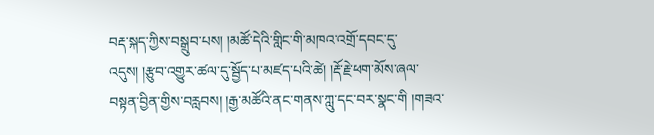བརྡ་སྐད་ཀྱིས་བསྒྲུབ་པས། །མཚོ་དེའི་གླིང་གི་མཁའ་འགྲོ་དབང་དུ་འདུས། །རྩུབ་འགྱུར་ཚལ་དུ་སྦྱོད་པ་མཛད་པའི་ཚེ། །རྡོ་རྗེ་ཕག་མོས་ཞལ་བསྟན་བྱིན་གྱིས་བརླབས། །རྒྱ་མཚོའི་ནང་གནས་ཀླུ་དང་བར་སྣང་གི །གཟའ་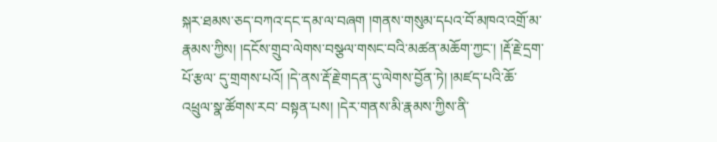སྐར་ཐམས་ཅད་བཀའ་དང་དམ་ལ་བཞག །གནས་གསུམ་དཔའ་བོ་མཁའ་འགྲོ་མ་ རྣམས་ཀྱིས། །དངོས་གྲུབ་ལེགས་བསྩལ་གསང་བའི་མཚན་མཆོག་ཀྱང་། །རྡོ་རྗེ་དྲག་པོ་རྩལ་ དུ་གྲགས་པའོ། །དེ་ནས་རྡོ་རྗེ་གདན་དུ་ལེགས་བྱོན་ཏེ། །མཛད་པའི་ཆོ་འཕྲུལ་སྣ་ཚོགས་རབ་ བསྟན་པས། །དེར་གནས་མི་རྣམས་ཀྱིས་ནི་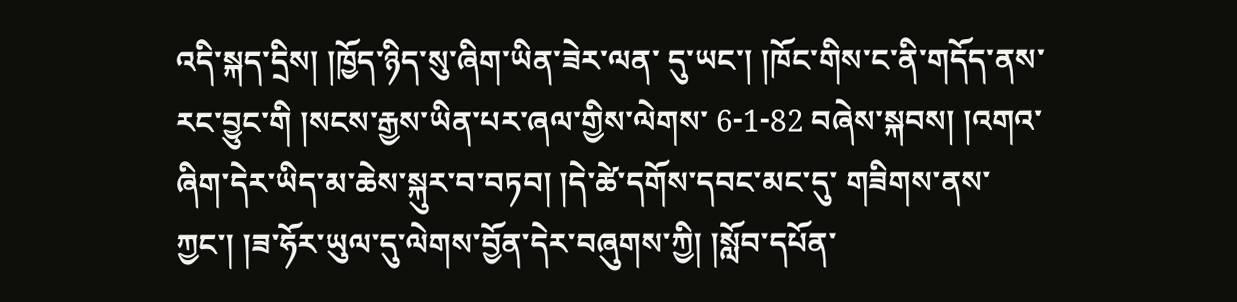འདི་སྐད་དྲིས། །ཁྱོད་ཉིད་སུ་ཞིག་ཡིན་ཟེར་ལན་ དུ་ཡང་། །ཁོང་གིས་ང་ནི་གདོད་ནས་རང་བྱུང་གི །སངས་རྒྱས་ཡིན་པར་ཞལ་གྱིས་ལེགས་ 6-1-82 བཞེས་སྐབས། །འགའ་ཞིག་དེར་ཡིད་མ་ཆེས་སྐུར་བ་བཏབ། །དེ་ཚེ་དགོས་དབང་མང་དུ་ གཟིགས་ནས་ཀྱང་། །ཟ་ཧོར་ཡུལ་དུ་ལེགས་བྱོན་དེར་བཞུགས་ཀྱི། །སློབ་དཔོན་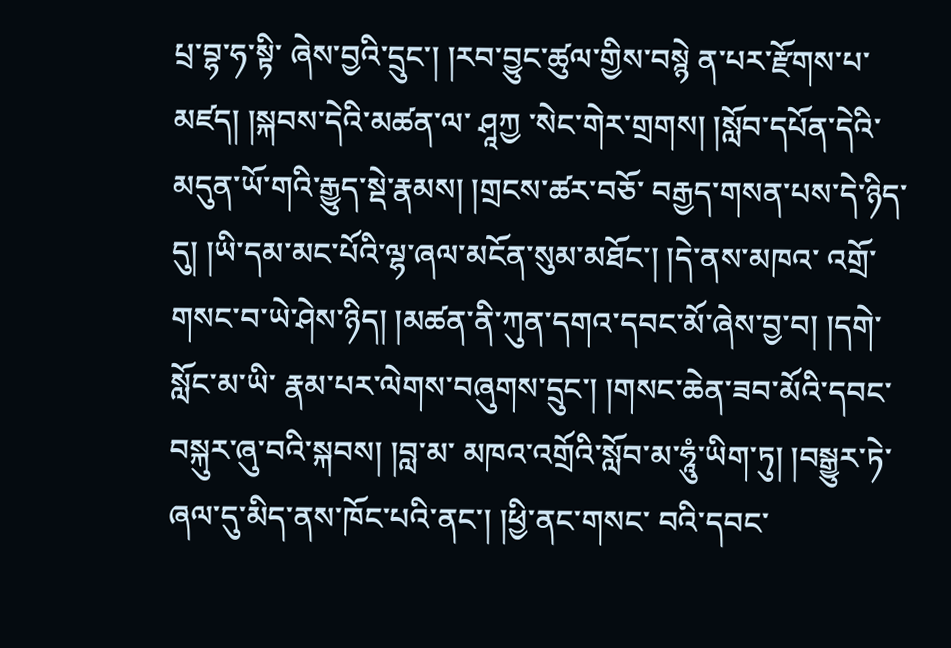པྲ་བྷ་ཧ་སྟི་ ཞེས་བྱའི་དྲུང་། །རབ་བྱུང་ཚུལ་གྱིས་བསྙེ ན་པར་རྫོགས་པ་མཛད། །སྐབས་དེའི་མཚན་ལ་ ཤཱཀྱ ་སེང་གེར་གྲགས། །སློབ་དཔོན་དེའི་མདུན་ཡོ་གའི་རྒྱུད་སྡེ་རྣམས། །གྲངས་ཚར་བཅོ་ བརྒྱད་གསན་པས་དེ་ཉིད་དུ། །ཡི་དམ་མང་པོའི་ལྷ་ཞལ་མངོན་སུམ་མཐོང་། །དེ་ནས་མཁའ་ འགྲོ་གསང་བ་ཡེ་ཤེས་ཉིད། །མཚན་ནི་ཀུན་དགའ་དབང་མོ་ཞེས་བྱ་བ། །དགེ་སློང་མ་ཡི་ རྣམ་པར་ལེགས་བཞུགས་དྲུང་། །གསང་ཆེན་ཟབ་མོའི་དབང་བསྐུར་ཞུ་བའི་སྐབས། །བླ་མ་ མཁའ་འགྲོའི་སློབ་མ་ཧཱུཾ་ཡིག་ཏུ། །བསྒྱུར་ཏེ་ཞལ་དུ་མིད་ནས་ཁོང་པའི་ནང་། །ཕྱི་ནང་གསང་ བའི་དབང་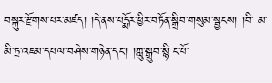བསྐུར་རྫོགས་པར་མཛད། །དེ་ནས་པདྨོར་ཕྱིར་བཏོན་སྒྲིབ་གསུམ་སྦྱངས། །བི་ མ་མི་ཏྲ་འཇམ་དཔལ་བཤེས་གཉེན་དང་། །ཀླུ་སྒྲུབ་སྙི ང་པོ་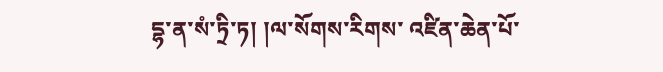དྷ་ན་སཾ་ཏྲི་ཏ། །ལ་སོགས་རིགས་ འཛིན་ཆེན་པོ་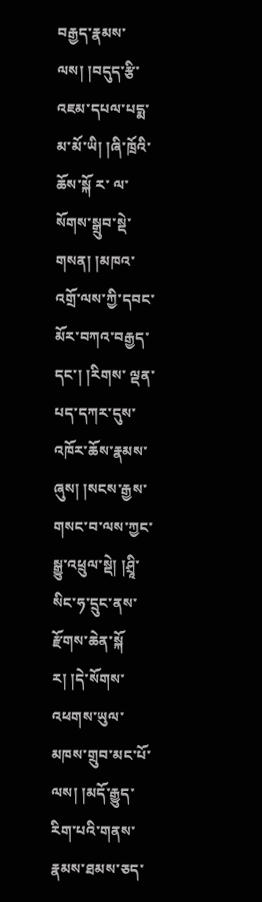བརྒྱད་རྣམས་ལས། །བདུད་རྩི་འཇམ་དཔལ་པདྨ་མ་མོ་ཡི། །ཞི་ཁྲོའི་ཆོས་སྐོ ར་ ལ་སོགས་སྒྲུབ་སྡེ་གསན། །མཁའ་འགྲོ་ལས་ཀྱི་དབང་མོར་བཀའ་བརྒྱད་དང་། །རིགས་ ལྡན་པད་དཀར་དུས་འཁོར་ཆོས་རྣམས་ཞུས། །སངས་རྒྱས་གསང་བ་ལས་ཀྱང་སྒྱུ་འཕྲུལ་སྡེ། །ཤྲཱི་སིང་ཧ་དྲུང་ནས་རྫོགས་ཆེན་སྐོ ར། །དེ་སོགས་འཕགས་ཡུལ་མཁས་གྲུབ་མང་པོ་ལས། །མདོ་རྒྱུད་རིག་པའི་གནས་རྣམས་ཐམས་ཅད་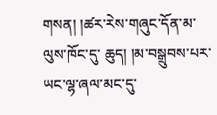གསན། །ཚར་རེས་གཞུང་དོན་མ་ལུས་ཁོང་དུ་ ཆུད། །མ་བསྒྲུབས་པར་ཡང་ལྷ་ཞལ་མང་དུ་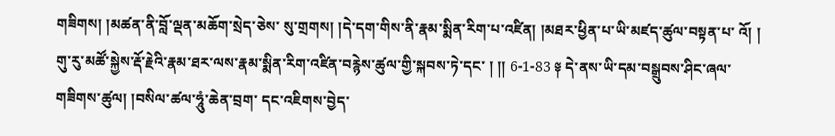གཟིགས། །མཚན་ནི་བློ་ལྡན་མཆོག་སྲེད་ཅེས་ སུ་གྲགས། །དེ་དག་གིས་ནི་རྣམ་སྨིན་རིག་པ་འཛིན། །མཐར་ཕྱིན་པ་ཡི་མཛད་ཚུལ་བསྟན་པ་ འོ། ། གུ་རུ་མཚོ་སྐྱེས་རྡོ་རྗེའི་རྣམ་ཐར་ལས་རྣམ་སྨིན་རིག་འཛིན་བརྙེས་ཚུལ་གྱི་སྐབས་ཏེ་དང་ ། །། 6-1-83 ༈ དེ་ནས་ཡི་དམ་བསྒྲུབས་ཤིང་ཞལ་གཟིགས་ཚུལ། །བསིལ་ཚལ་ཧཱུཾ་ཆེན་བྲག་ དང་འཇིགས་བྱེད་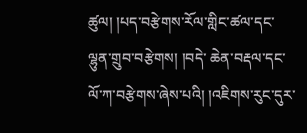ཚུལ། །པད་བརྩེགས་རོལ་གླིང་ཚལ་དང་ལྷུན་གྲུབ་བརྩེགས། །བདེ་ ཆེན་བརྡལ་དང་ལོ་ཀ་བརྩེགས་ཞེས་པའི། །འཇིགས་རུང་དུར་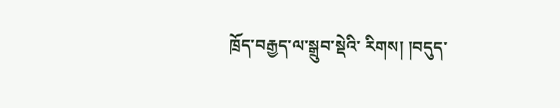ཁྲོད་བརྒྱད་ལ་སྒྲུབ་སྡེའི་ རིགས། །བདུད་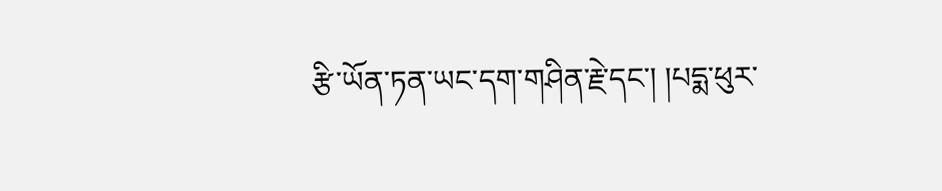རྩི་ཡོན་ཏན་ཡང་དག་གཤིན་རྗེ་དང་། །པདྨ་ཕུར་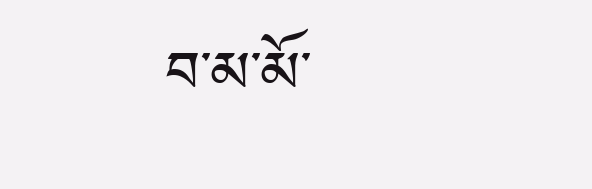བ་མ་མོ་